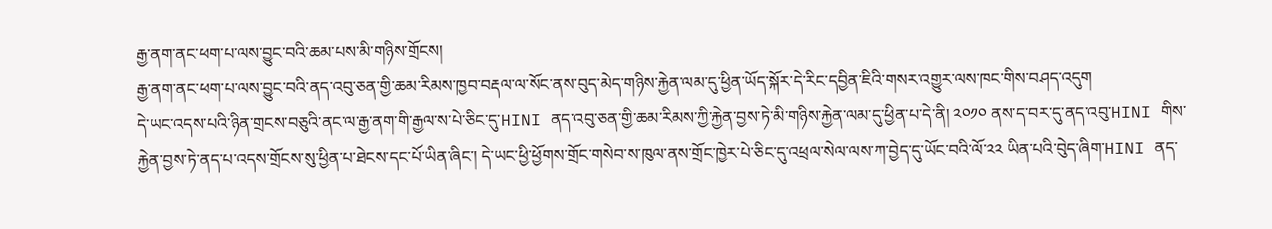རྒྱ་ནག་ནང་ཕག་པ་ལས་བྱུང་བའི་ཆམ་པས་མི་གཉིས་གྲོངས།
རྒྱ་ནག་ནང་ཕག་པ་ལས་བྱུང་བའི་ནད་འབུ་ཅན་གྱི་ཆམ་རིམས་ཁྱབ་བརྡལ་ལ་སོང་ནས་བུད་མེད་གཉིས་རྐྱེན་ལམ་དུ་ཕྱིན་ཡོད་སྐོར་དེ་རིང་དབྱིན་ཇིའི་གསར་འགྱུར་ལས་ཁང་གིས་བཤད་འདུག
དེ་ཡང་འདས་པའི་ཉིན་གྲངས་བཅུའི་ནང་ལ་རྒྱ་ནག་གི་རྒྱལ་ས་པེ་ཅིང་དུ་HINI ནད་འབུ་ཅན་གྱི་ཆམ་རིམས་ཀྱི་རྐྱེན་བྱས་ཏེ་མི་གཉིས་རྐྱེན་ལམ་དུ་ཕྱིན་པ་དེ་ནི། ༢༠༡༠ ནས་ད་བར་དུ་ནད་འབུ་HINI གིས་རྐྱེན་བྱས་ཏེ་ནད་པ་འདས་གྲོངས་སུ་ཕྱིན་པ་ཐེངས་དང་པོ་ཡིན་ཞིང་། དེ་ཡང་ཕྱི་ཕྱོགས་གྲོང་གསེབ་ས་ཁུལ་ནས་གྲོང་ཁྱེར་པེ་ཅིང་དུ་འཕྲལ་སེལ་ལས་ཀ་བྱེད་དུ་ཡོང་བའི་ལོ་༢༢ ཡིན་པའི་བེུད་ཞིག་HINI ནད་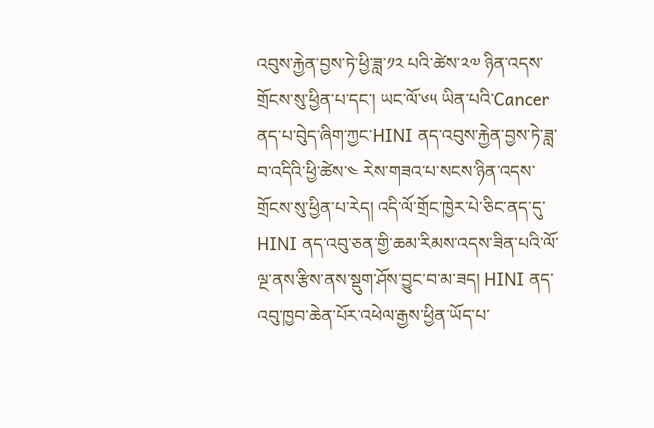འབུས་རྐྱེན་བྱས་ཏེ་ཕྱི་ཟླ་༡༢ པའི་ཚེས་༢༧ ཉིན་འདས་གྲོངས་སུ་ཕྱིན་པ་དང་། ཡང་ལོ་༦༥ ཡིན་པའི་Cancer ནད་པ་བེུད་ཞིག་ཀྱང་HINI ནད་འབུས་རྐྱེན་བྱས་ཏེ་ཟླ་བ་འདིའི་ཕྱི་ཚེས་༤ རེས་གཟའ་པ་སངས་ཉིན་འདས་གྲོངས་སུ་ཕྱིན་པ་རེད། འདི་ལོ་གྲོང་ཁྱེར་པེ་ཅིང་ནད་དུ་HINI ནད་འབུ་ཅན་གྱི་ཆམ་རིམས་འདས་ཟིན་པའི་ལོ་ལྔ་ནས་རྩིས་ནས་སྡུག་ཤོས་བྱུང་བ་མ་ཟད། HINI ནད་འབུ་ཁྱབ་ཆེན་པོར་འཕེལ་རྒྱས་ཕྱིན་ཡོད་པ་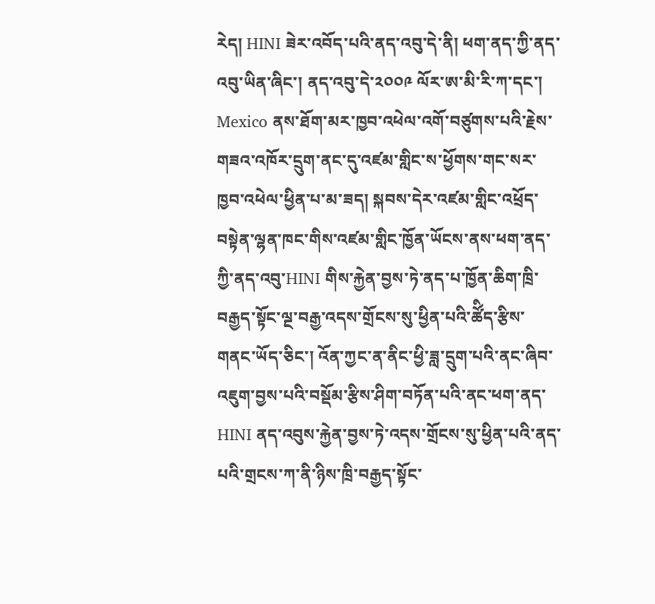རེད། HINI ཟེར་འབོད་པའི་ནད་འབུ་དེ་ནི། ཕག་ནད་ཀྱི་ནད་འབུ་ཡིན་ཞིང་། ནད་འབུ་དེ་༢༠༠༩ ལོར་ཨ་མི་རི་ཀ་དང་། Mexico ནས་ཐོག་མར་ཁྱབ་འཕེལ་འགོ་བཙུགས་པའི་རྗེས་གཟའ་འཁོར་དྲུག་ནང་དུ་འཛམ་གླིང་ས་ཕྱོགས་གང་སར་ཁྱབ་འཕེལ་ཕྱིན་པ་མ་ཟད། སྐབས་དེར་འཛམ་གླིང་འཕྲོད་བསྟེན་ལྷན་ཁང་གིས་འཛམ་གླིང་ཁྱོན་ཡོངས་ནས་ཕག་ནད་ཀྱི་ནད་འབུ་HINI གིས་རྐྱེན་བྱས་ཏེ་ནད་པ་ཁྱོན་ཆིག་ཁྲི་བརྒྱད་སྟོང་ལྔ་བརྒྱ་འདས་གྲོངས་སུ་ཕྱིན་པའི་ཚོིད་རྩིས་གནང་ཡོད་ཅིང་། འོན་ཀྱང་ན་ནིང་ཕྱི་ཟླ་དྲུག་པའི་ནང་ཞིབ་འཇུག་བྱས་པའི་བསྡོམ་རྩིས་ཤིག་བཏོན་པའི་ནང་ཕག་ནད་HINI ནད་འབུས་རྐྱེན་བྱས་ཏེ་འདས་གྲོངས་སུ་ཕྱིན་པའི་ནད་པའི་གྲངས་ཀ་ནི་ཉིས་ཁྲི་བརྒྱད་སྟོང་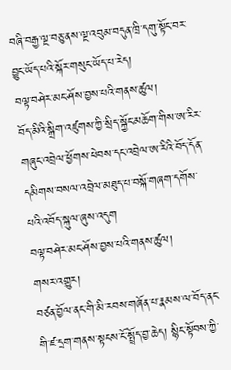བཞི་བརྒྱ་ལྔ་བཅུ་ནས་ལྔ་འབུམ་བདུན་ཁྲི་དགུ་སྟོང་བར་བྱུང་ཡོད་པའི་སྐོར་གསུང་ཡོད་པ་རེད།
བལྟ་བཤེར་མང་ཤོས་བྱས་པའི་གནས་ཚུལ།
བོད་མིའི་སྒྲིག་འཛུགས་ཀྱི་སྲིད་སྐྱོང་མཆོག་གིས་ཨ་རིར་གཞུང་འབྲེལ་ཕྱོགས་ཕེབས་དང་འབྲེལ་ཨ་རིའི་བོད་དོན་དམིགས་བསལ་འབྲེལ་མཐུད་པ་བསྐོ་གཞག་དགོས་པའི་འབོད་སྐུལ་ཞུས་འདུག
བལྟ་བཤེར་མང་ཤོས་བྱས་པའི་གནས་ཚུལ།
གསར་འགྱུར།
བཙན་བྱོལ་ནང་གི་མི་རབས་གཞོན་པ་རྣམས་ལ་བོད་ནང་གི་ཛ་དྲག་གནས་སྟངས་ངོ་སྤྲོད་བྱ་ཆེད། སྙིང་སྟོབས་ཀྱི་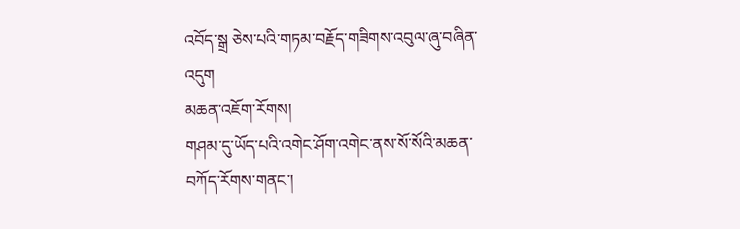འབོད་སྒྲ ཅེས་པའི་གཏམ་བརྗོད་གཟིགས་འབུལ་ཞུ་བཞིན་འདུག
མཆན་འཇོག་རོགས།
གཤམ་དུ་ཡོད་པའི་འགེང་ཤོག་འགེང་ནས་སོ་སོའི་མཆན་བཀོད་རོགས་གནང་།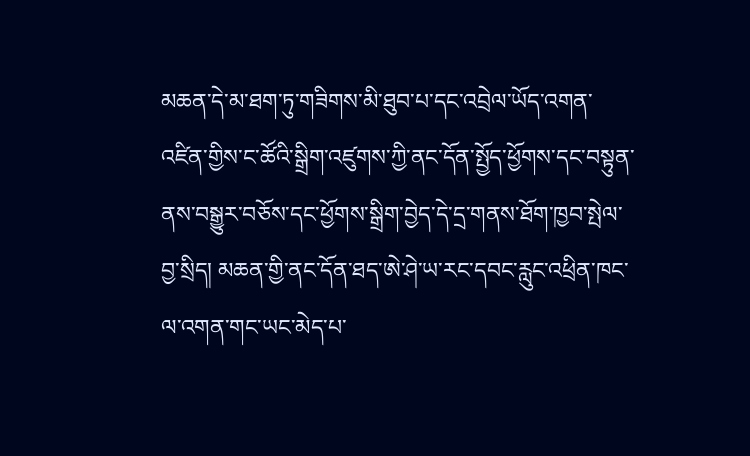མཆན་དེ་མ་ཐག་ཏུ་གཟིགས་མི་ཐུབ་པ་དང་འབྲེལ་ཡོད་འགན་འཛིན་གྱིས་ང་ཚོའི་སྒྲིག་འཛུགས་ཀྱི་ནང་དོན་སྤྱོད་ཕྱོགས་དང་བསྟུན་ནས་བསྒྱུར་བཅོས་དང་ཕྱོགས་སྒྲིག་བྱེད་དེ་དྲ་གནས་ཐོག་ཁྱབ་སྤེལ་བྱ་སྲིད། མཆན་གྱི་ནང་དོན་ཐད་ཨེ་ཤེ་ཡ་རང་དབང་རླུང་འཕྲིན་ཁང་ལ་འགན་གང་ཡང་མེད་པ་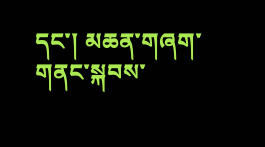དང་། མཆན་གཞག་གནང་སྐབས་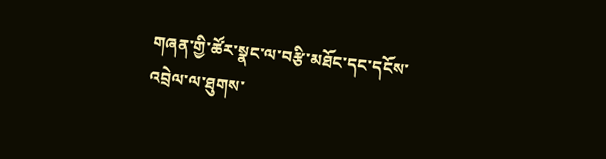གཞན་གྱི་ཚོར་སྣང་ལ་བརྩི་མཐོང་དང་དངོས་འབྲེལ་ལ་ཐུགས་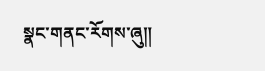སྣང་གནང་རོགས་ཞུ༎